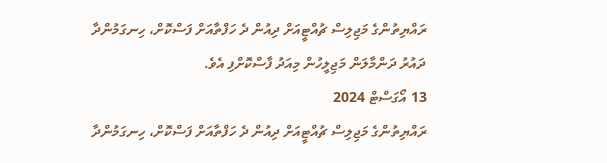ރައްޔިތުންގެ މަޖިލިސް ޗުއްޓީއަށް ދިއުން ދެ ހަފްތާއަށް ފަސްކޮށް، ހިނގަމުންދާ ދައުރު ދަންމާލަން މަޖިލީހުން މިއަދު ފާސްކޮށްފި އެވެ.
13 އޯގަސްޓް 2024
ރައްޔިތުންގެ މަޖިލިސް ޗުއްޓީއަށް ދިއުން ދެ ހަފްތާއަށް ފަސްކޮށް، ހިނގަމުންދާ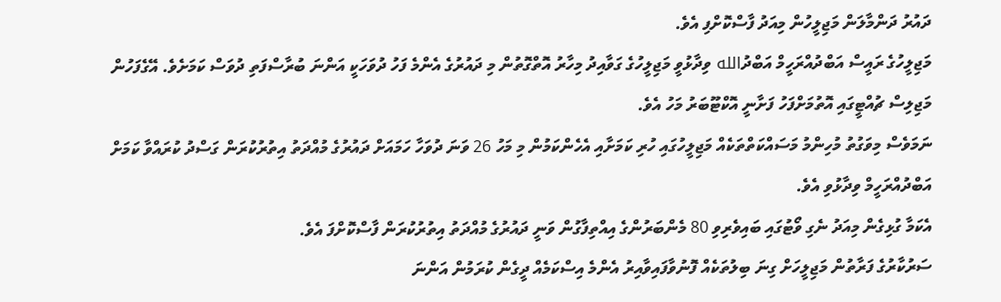ދައުރު ދަންމާލަން މަޖިލީހުން މިއަދު ފާސްކޮށްފި އެވެ.
މަޖިލީހުގެ ރައީސް އަބްދުއްރަހީމް އަބްދުالله ވިދާޅުވީ މަޖިލީހުގެ ގަވާއިދު މިހާރު އޮތްގޮތުން މި ދައުރުގެ އެންމެ ފަހު ދުވަހަކީ އަންނަ ބުރާސްފަތި ދުވަސް ކަމަށެވެ. އޭގެފަހުން މަޖިލިސް ޗުއްޓީގައި އޮތުމަށްފަހު ފަށާނީ އޮކްޓޫބަރު މަހު އެވެ.
ނަމަވެސް މިވަގުތު މުހިންމު މަސައްކަތްތަކެއް މަޖިލީހުގައި ހުރި ކަމަށާއި އެހެންކަމުން މި މަހު 26 ވަނަ ދުވަހާ ހަމައަށް ދައުރުގެ މުއްދަތު އިތުރުކުރަން ގަސްދު ކުރައްވާ ކަމަށް އަބްދުއްރަހީމް ވިދާޅުވި އެވެ.
އެކަމާ ގުޅިގެން މިއަދު ނެގި ވޯޓުގައި ބައިވެރިވި 80 މެންބަރުންގެ އިއްތިފާގުން ވަނީ ދައުރުގެ މުއްދަތު އިތުރުކުރަން ފާސްކޮށްފަ އެވެ.
ސަރުކާރުގެ ފަރާތުން މަޖިލީހަށް ގިނަ ބިލުތަކެއް ފޮނުވާފައިވާއިރު އެންމެ އިސްކަމެއް ދީގެން ކުރަމުން އަންނަ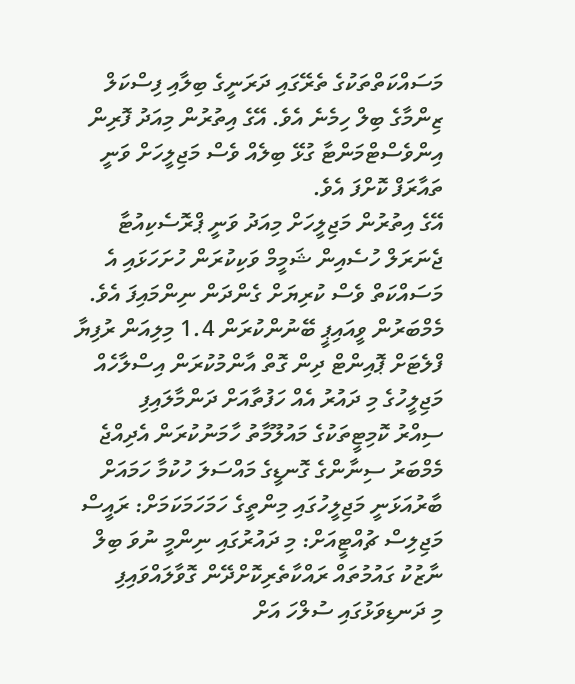މަސައްކަތްތަކުގެ ތެރޭގައި ދަރަނީގެ ބިލާއި ފިސްކަލް ޒިންމާގެ ބިލް ހިމެނެ އެވެ. އޭގެ އިތުރުން މިއަދު ފޮރިން އިންވެސްޓްމަންޓާ ގުޅޭ ބިލެއް ވެސް މަޖިލީހަށް ވަނީ ތައާރަފް ކޮށްފަ އެވެ.
އޭގެ އިތުރުން މަޖިލީހަށް މިއަދު ވަނީ ޕްރޮސެކިއުޓާ ޖެނަރަލް ހުސެއިން ޝަމީމް ވަކިކުރަން ހުށަހަޅައި އެ މަސައްކަތް ވެސް ކުރިޔަށް ގެންދަން ނިންމައިފަ އެވެ.
މެމްބަރުން ވީއައިޕީ ބޭނުންކުރަން 1.4 މިލިއަން ރުފިޔާ
ފްލެޓަށް ޕޮއިންޓް ދިން ގޮތް އާންމުކުރަން އިސްލާހެއް
މަޖިލީހުގެ މި ދައުރު އެއް ހަފުތާއަށް ދަންމާލައިފި
ސިއްރު ކޮމިޓީތަކުގެ މައުލޫމާތު ހާމަނުކުރަން އެދިއްޖެ
މެމްބަރު ސިނާންގެ ގޮނޑީގެ މައްސަލަ ހުކުމާ ހަމައަށް
ބާރުއަޅަނީ މަޖިލީހުގައި މިންތީގެ ހަމަހަމަކަމަށް: ރައީސް
މަޖިލިސް ޗުއްޓީއަށް: މި ދައުރުގައި ނިންމީ ނުވަ ބިލް
ނާޒުކު ގައުމުތައް ރައްކާތެރިކޮށްދޭން ގޮވާލައްވައިފި
މި ދަނޑިވަޅުގައި ސުލްހަ އަށް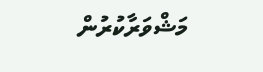މަޝްވަރާކުރުން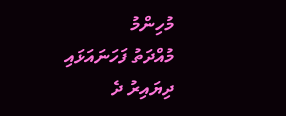މުހިންމު
މުއްދަތު ފަހަނައަޅައި ދިޔައިރު ދެ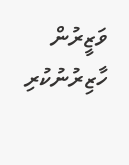ވަޒީރުން ހާޒިރުނުކުރި